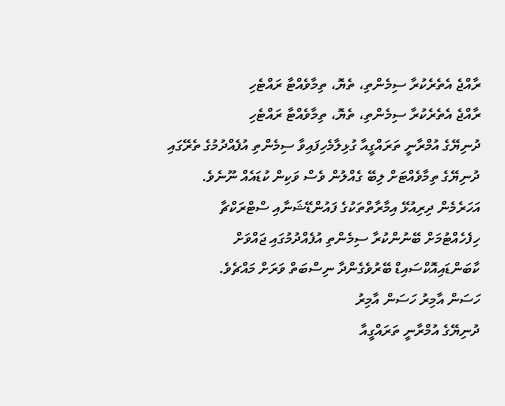ރާއްޖެ އެތެރެކުރާ ސިމެންތި، ތެޔޮ، ތިމާވެއްޓާ ރައްޓެހި
ރާއްޖެ އެތެރެކުރާ ސިމެންތި، ތެޔޮ، ތިމާވެއްޓާ ރައްޓެހި
ދުނިޔޭގެ އުމްރާނީ ތަރައްގީއާ ގުޅިލާމެހިފައިވާ ސިމެންތި އުފެއްދުމުގެ ތެރޭގައި ދުނިޔޭގެ ތިމާވެއްޓަށް ލިބޭ ގެއްލުން ވެސް ވަކިން ކުޑައެއް ނޫނެވެ. އަހަރެމެން ދިރިއުޅޭ އިމާރާތްތަކުގެ ފައުންޑޭޝަނާއި ސްޓްރަކްޗާ ހިފެހެއްޓުމަށް ބޭނުންކުރާ ސިމެންތި އުފެއްދުމުގައި ޖައްވަށް ކާބަންޑައިއޮކްސައިޑް ބޭރުވެގެންދާ ނިސްބަތް ވަރަށް މައްޗެވެ.
ހަސަން އާމިރު ހަސަން އާމިރު
ދުނިޔޭގެ އުމްރާނީ ތަރައްގީއާ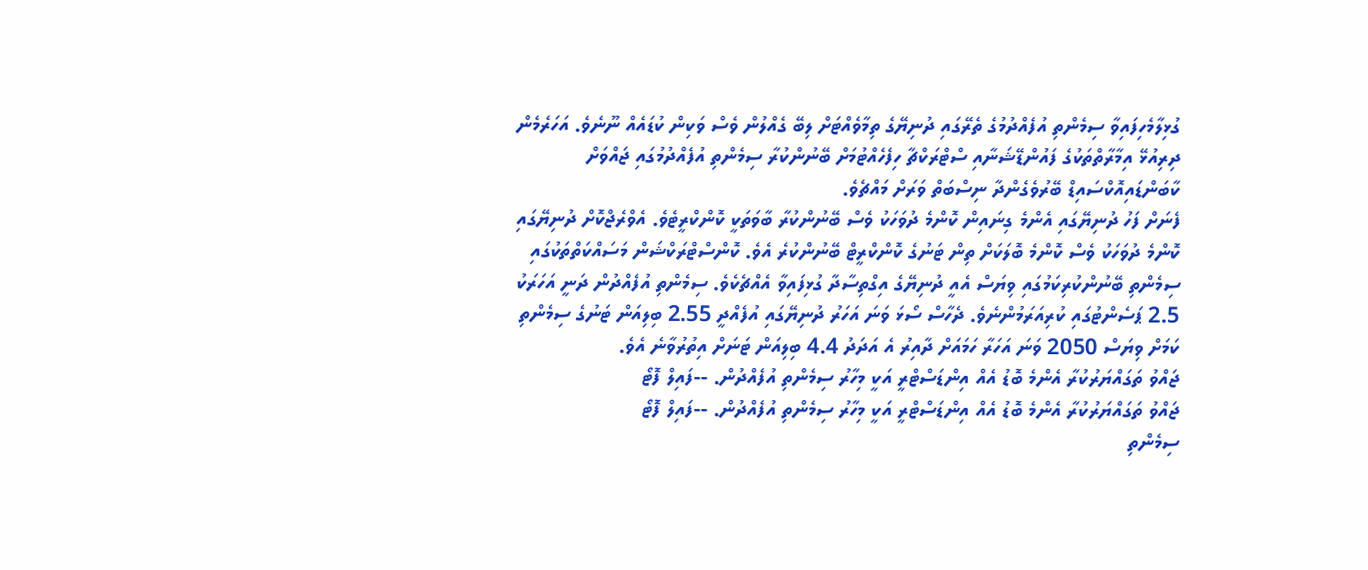ގުޅިލާމެހިފައިވާ ސިމެންތި އުފެއްދުމުގެ ތެރޭގައި ދުނިޔޭގެ ތިމާވެއްޓަށް ލިބޭ ގެއްލުން ވެސް ވަކިން ކުޑައެއް ނޫނެވެ. އަހަރެމެން ދިރިއުޅޭ އިމާރާތްތަކުގެ ފައުންޑޭޝަނާއި ސްޓްރަކްޗާ ހިފެހެއްޓުމަށް ބޭނުންކުރާ ސިމެންތި އުފެއްދުމުގައި ޖައްވަށް ކާބަންޑައިއޮކްސައިޑް ބޭރުވެގެންދާ ނިސްބަތް ވަރަށް މައްޗެވެ.
ފެނަށް ފަހު ދުނިޔޭގައި އެންމެ ގިނައިން ކޮންމެ ދުވަހަކު ވެސް ބޭނުންކުރާ ބާވަތަކީ ކޮންކްރީޓެވެ. އެވްރެޖްކޮށް ދުނިޔޭގައި ކޮންމެ ދުވަހަކު ވެސް ކޮންމެ ބޮލަކަށް ތިން ޓަނުގެ ކޮންކްރީޓް ބޭނުންކުރެ އެވެ. ކޮންސްޓްރަކްޝަން މަސައްކަތްތަކުގައި ސިމެންތި ބޭނުންކުރިކަމުގައި ވިޔަސް އެއީ ދުނިޔޭގެ އިގްތިސާދާ ގުޅިފައިވާ އެއްޗެކެވެ. ސިމެންތި އުފެއްދުން ދަނީ އަހަރަކު 2.5 ޕަސެންޓުގައި ކުރިއަރަމުންނެވެ. ދެހާސް ސޯޅަ ވަނަ އަހަރު ދުނިޔޭގައި އުފެއްދީ 2.55 ބިލިއަން ޓަނުގެ ސިމެންތި ކަމަށް ވިޔަސް 2050 ވަނަ އަހަރާ ހަމައަށް ދާއިރު އެ އަދަދު 4.4 ބިލިއަން ޓަނަށް އިތުރުވާނެ އެވެ.
ޖައްވު ތަގައްޔަރުކުރާ އެންމެ ބޮޑު އެއް އިންޑަސްޓްރީ އަކީ މިހާރު ސިމެންތި އުފެއްދުން. --ފައިލް ފޮޓޯ
ޖައްވު ތަގައްޔަރުކުރާ އެންމެ ބޮޑު އެއް އިންޑަސްޓްރީ އަކީ މިހާރު ސިމެންތި އުފެއްދުން. --ފައިލް ފޮޓޯ
ސިމެންތި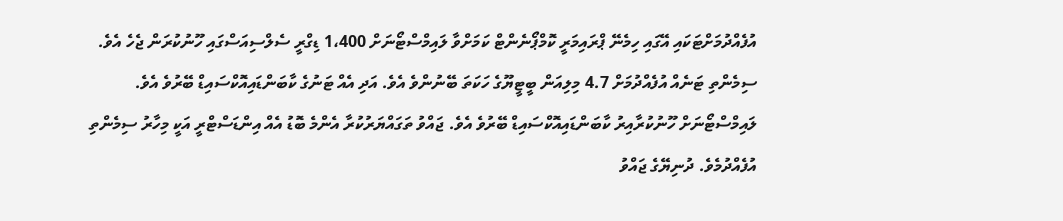އުފެއްދުމަށްޓަކައި އޭގައި ހިމެނޭ ޕްރައިމަރީ ކޮމްޕޯނެންޓް ކަމަށްވާ ލައިމްސްޓޯނަށް 1،400 ޑިގްރީ ސެލްސިއަސްގައި ހޫނުކުރަން ޖެހެ އެވެ. ސިމެންތި ޓަނެއް އުފެއްދުމަށް 4.7 މިލިއަން ބީޓީޔޫގެ ހަކަތަ ބޭނުންވެ އެވެ. އަދި އެއް ޓަނުގެ ކާބަންޑައިއޮކްސައިޑް ބޭރުވެ އެވެ. ލައިމްސްޓޯނަށް ހޫނުކުރާއިރު ކާބަންޑައިއޮކްސައިޑް ބޭރުވެ އެވެ. ޖައްވު ތަގައްޔަރުކުރާ އެންމެ ބޮޑު އެއް އިންޑަސްޓްރީ އަކީ މިހާރު ސިމެންތި އުފެއްދުމެވެ. ދުނިޔޭގެ ޖައްވު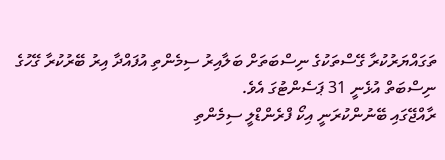ތަގައްޔަރުކުރާ ގޭސްތަކުގެ ނިސްބަތަށް ބަލާއިރު ސިމެންތި އުފައްދާ އިރު ބޭރުކުރާ ގޭހުގެ ނިސްބަތް އުޅެނީ 31 ޕަސެންޓުގަ އެވެ.
ރާއްޖޭގައި ބޭނުންކުރަނީ އިކޯ ފްރެންޑްލީ ސިމެންތި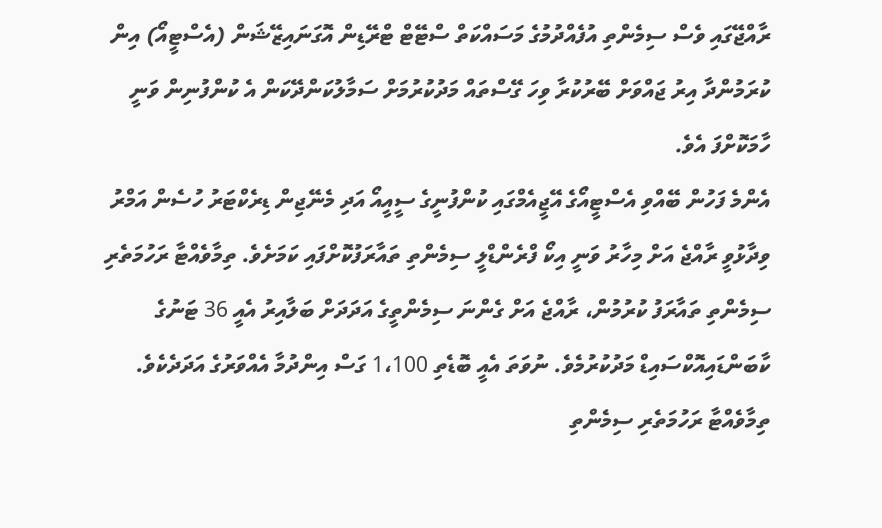ރާއްޖޭގައި ވެސް ސިމެންތި އުފެއްދުމުގެ މަސައްކަތް ސްޓޭޓް ޓްރޭޑިން އޮގަނައިޒޭޝަން (އެސްޓީއޯ) އިން ކުރަމުންދާ އިރު ޖައްވަށް ބޭރުކުރާ ވިހަ ގޭސްތައް މަދުކުރުމަށް ސަމާލުކަންދޭކަން އެ ކުންފުނިން ވަނީ ހާމަކޮށްފަ އެވެ.
އެންމެ ފަހުން ބޭއްވި އެސްޓީއޯގެ އޭޖީއެމްގައި ކުންފުނީގެ ސީއީއޯ އަދި މެނޭޖިން ޑިރެކްޓަރު ހުސެން އަމްރު ވިދާޅުވީ ރާއްޖެ އަށް މިހާރު ވަނީ އިކޯ ފްރެންޑްލީ ސިމެންތި ތައާރަފުކޮށްފައި ކަމަށެވެ. ތިމާވެއްޓާ ރަހުމަތެރި ސިމެންތި ތައާރަފު ކުރުމުން، ރާއްޖެ އަށް ގެންނަ ސިމެންތީގެ އަދަދަށް ބަލާއިރު އެއީ 36 ޓަނުގެ ކާބަންޑައިއޮކްސައިޑް މަދުކުރުމެވެ. ނުވަތަ އެއީ ބޮޑެތި 1،100 ގަސް އިންދުމާ އެއްވަރުގެ އަދަދެކެވެ.
ތިމާވެއްޓާ ރަހުމަތެރި ސިމެންތި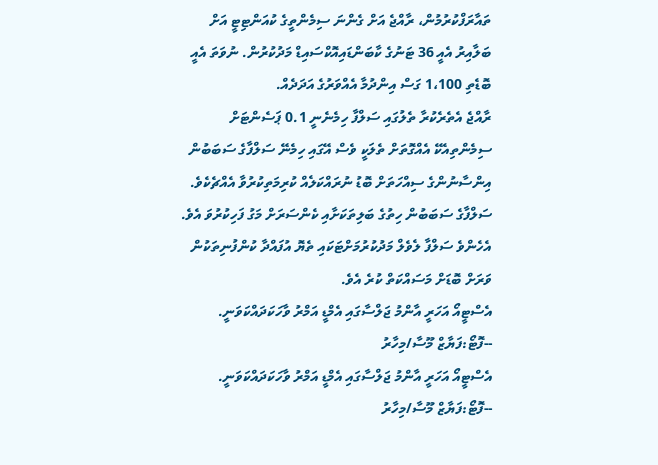ތައާރަފްކުރުމުން، ރާއްޖެ އަށް ގެންނަ ސިމެންތީގެ ކުއަންޓިޓީ އަށް ބަލާއިރު އެއީ 36 ޓަނުގެ ކާބަންޑައިއޮކްސައިޑް މަދުކުރުން. ނުވަތަ އެއީ ބޮޑެތި 1،100 ގަސް އިންދުމާ އެއްވަރުގެ އަދަދެއް.
ރާއްޖެ އެތެރެކުރާ ތެލުގައި ސަލްފާ ހިމެނެނީ 0.1 ޕަސެންޓަށް
ސިމެންތިއެކޭ އެއްގޮތަށް ތެލަކީ ވެސް އޭގައި ހިމެނޭ ސަލްފާގެ ސަބަބުން އިންސާނުންގެ ސިއްހަތަށް ބޮޑު ނުރައްކަލެއް ކުރިމަތިކުރުވާ އެއްޗެކެވެ. ސަލްފާގެ ސަބަބުން ހިތުގެ ބަލިތަކަށާއި ކެންސަރަށް މަގު ފަހިކުރުވަ އެވެ. އެހެންވެ ސަލްފާ ލެވެލް މަދުކުރުމަށްޓަކައި ތެޔޮ އުފައްދާ ކުންފުނިތަކުން ވަރަށް ބޮޑަށް މަސައްކަތް ކުރެ އެވެ.
އެސްޓީއޯ އަހަރީ އާންމު ޖަލްސާގައި އެމްޑީ އަމްރު ވާހަކަދައްކަވަނީ. --ފޮޓޯ:ފަޔާޒް މޫސާ/މިހާރު
އެސްޓީއޯ އަހަރީ އާންމު ޖަލްސާގައި އެމްޑީ އަމްރު ވާހަކަދައްކަވަނީ. --ފޮޓޯ:ފަޔާޒް މޫސާ/މިހާރު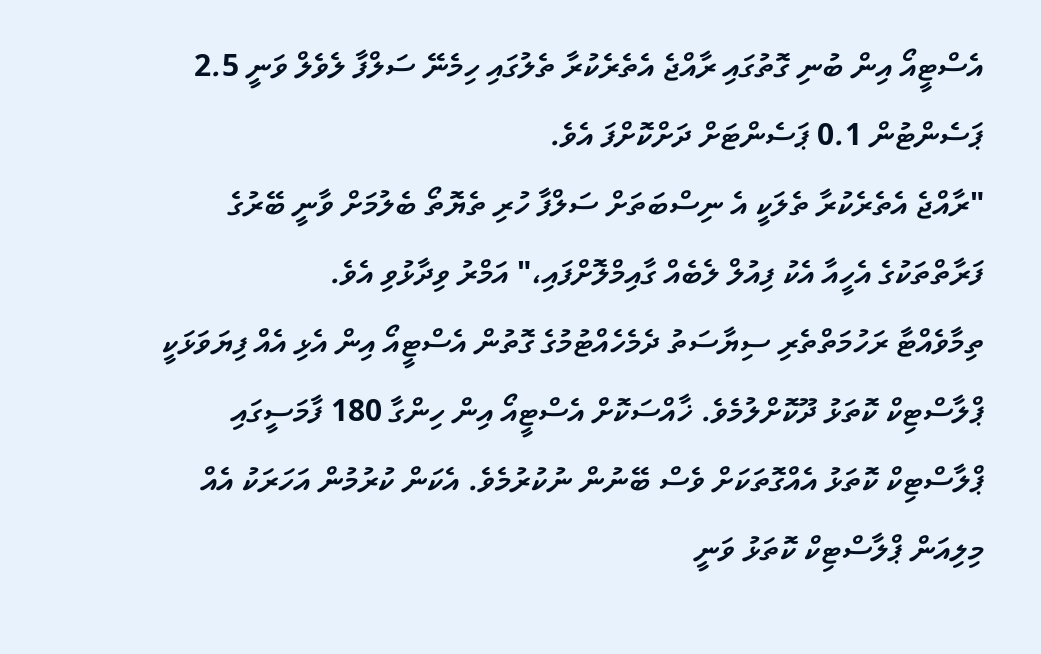އެސްޓީއޯ އިން ބުނި ގޮތުގައި ރާއްޖެ އެތެރެކުރާ ތެލުގައި ހިމެނޭ ސަލްފާ ލެވެލް ވަނީ 2.5 ޕަސެންޓުން 0.1 ޕަސެންޓަށް ދަށްކޮށްފަ އެވެ.
"ރާއްޖެ އެތެރެކުރާ ތެލަކީ އެ ނިސްބަތަށް ސަލްފާ ހުރި ތެޔޮތޯ ބެލުމަށް ވާނީ ބޭރުގެ ފަރާތްތަކުގެ އެހީއާ އެކު ފިއުލް ލެބެއް ގާއިމްލޮށްފައި،" އަމްރު ވިދާޅުވި އެވެ.
ތިމާވެއްޓާ ރަހުމަތްތެރި ސިޔާސަތު ދެމެހެއްޓުމުގެ ގޮތުން އެސްޓީއޯ އިން އެޅި އެއް ފިޔަވަޅަކީ ޕްލާސްޓިކް ކޮތަޅު ދޫކޮށްލުމެވެ. ޚާއްސަކޮށް އެސްޓީއޯ އިން ހިންގާ 180 ފާމަސީގައި ޕްލާސްޓިކް ކޮތަޅު އެއްގޮތަކަށް ވެސް ބޭނުން ނުކުރުމެވެ. އެކަން ކުރުމުން އަހަރަކު އެއް މިލިއަން ޕްލާސްޓިކް ކޮތަޅު ވަނީ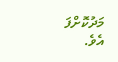މަދުކޮށްފަ އެވެ.